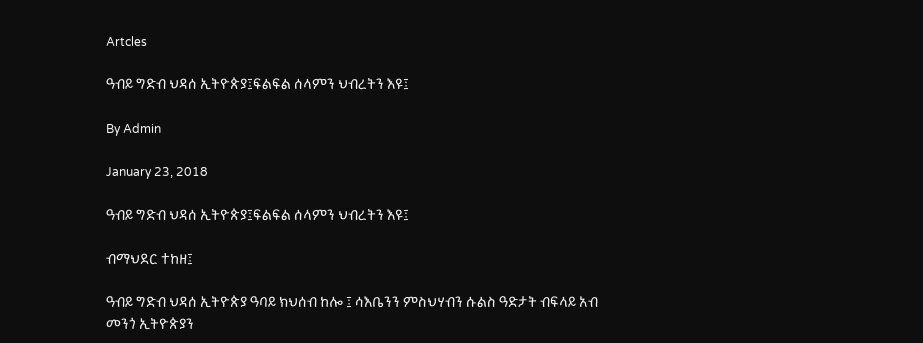Artcles

ዓብይ ግድብ ህዳሰ ኢትዮጵያ፤ፍልፍል ሰላምን ህብረትን እዩ፤

By Admin

January 23, 2018

ዓብይ ግድብ ህዳሰ ኢትዮጵያ፤ፍልፍል ሰላምን ህብረትን እዩ፤

ብማህደር ተከዘ፤

ዓብይ ግድብ ህዳሰ ኢትዮጵያ ዓባይ ክህሰብ ከሎ ፤ ሳእቤንን ምስህሃብን ሱልስ ዓድታት ብፍላይ አብ መንጎ ኢትዮጵያን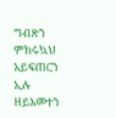ግብጽን ምክሩኳህ አይፍጠርን  ኢሉ ዘይአመተን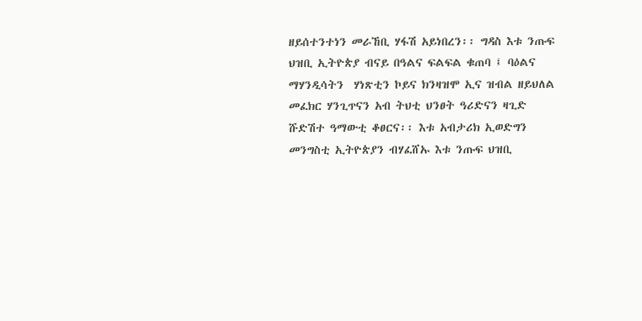ዘይሰተንተነን መራኸቢ ሃፋሽ አይነበረን፡፡ ግዳስ እቱ ንጡፍ ህዝቢ ኢትዮጵያ ብናይ በዓልና ፍልፍል ቁጠባ ፤ ባዕልና ማሃንዲሳትን  ሃነጽቲን ኮይና ክንዛዝሞ ኢና ዝብል ዘይህለል መፈክር ሃንጊጥናን አብ ትህቲ ህንፀት ዓሪድናን ዛጊድ ሹድሽተ ዓማውቲ ቆፀርና፡፡ እቱ አብታሪክ ኢወድግን መንግስቲ ኢትዮጵያን ብሃፈሸኡ እቱ ንጡፍ ህዝቢ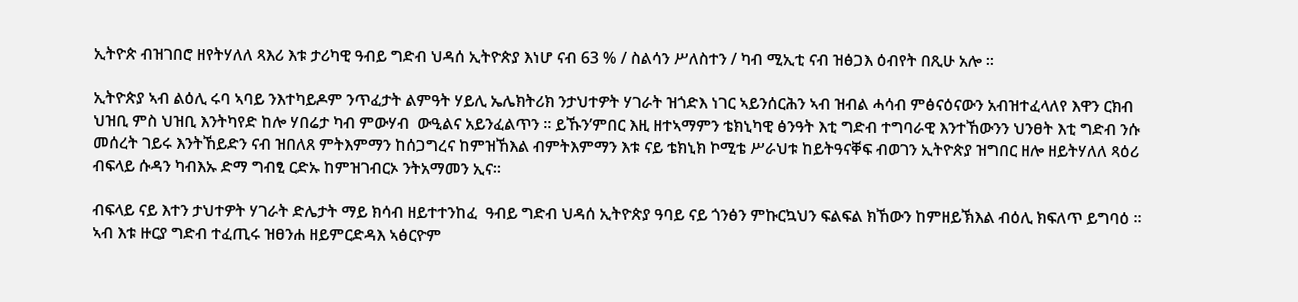ኢትዮጵ ብዝገበሮ ዘየትሃለለ ጻእሪ እቱ ታሪካዊ ዓብይ ግድብ ህዳሰ ኢትዮጵያ እነሆ ናብ 63 % / ስልሳን ሥለስተን / ካብ ሚኢቲ ናብ ዝፅጋእ ዕብየት በጺሁ አሎ ፡፡

ኢትዮጵያ ኣብ ልዕሊ ሩባ ኣባይ ንእተካይዶም ንጥፈታት ልምዓት ሃይሊ ኤሌክትሪክ ንታህተዎት ሃገራት ዝጎድእ ነገር ኣይንሰርሕን ኣብ ዝብል ሓሳብ ምፅናዕናውን አብዝተፈላለየ እዋን ርክብ ህዝቢ ምስ ህዝቢ እንትካየድ ከሎ ሃበሬታ ካብ ምውሃብ  ውዒልና አይንፈልጥን ። ይኹን’ምበር እዚ ዘተኣማምን ቴክኒካዊ ፅንዓት እቲ ግድብ ተግባራዊ እንተኸውንን ህንፀት እቲ ግድብ ንሱ መሰረት ገይሩ እንትኸይድን ናብ ዝበለጸ ምትእምማን ከሰጋግረና ከምዝኸእል ብምትእምማን እቱ ናይ ቴክኒክ ኮሚቴ ሥራህቱ ከይትዓናቐፍ ብወገን ኢትዮጵያ ዝግበር ዘሎ ዘይትሃለለ ጻዕሪ ብፍላይ ሱዳን ካብእኡ ድማ ግብፂ ርድኡ ከምዝገብርኦ ንትአማመን ኢና።

ብፍላይ ናይ እተን ታህተዎት ሃገራት ድሌታት ማይ ክሳብ ዘይተተንከፈ  ዓብይ ግድብ ህዳሰ ኢትዮጵያ ዓባይ ናይ ጎንፅን ምኩርኳህን ፍልፍል ክኸውን ከምዘይኽእል ብዕሊ ክፍለጥ ይግባዕ ፡፡ኣብ እቱ ዙርያ ግድብ ተፈጢሩ ዝፀንሐ ዘይምርድዳእ ኣፅርዮም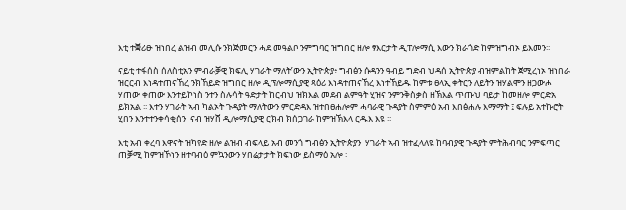እቲ ተቛሪፁ ዝነበረ ልዝብ መሊሱ ንክጅመርን ሓደ መዓልቦ ንምግባር ዝግበር ዘሎ ፃእርታት ዲፐሎማሲ እውን ክራጎድ ከምዝግብኦ ይእመን፡፡

ናይቲ ተፋሰስ ሰለስቲአን ምብራቓዊ ክፍሊ ሃገራት ማለት’ውን ኢትዮጵያ፥ ግብፅን ሱዳንን ዓብይ ግድብ ህዳሰ ኢትዮጵያ ብዝምልከት ጀሚረነኦ ዝነበራ ዝርርብ እነዳተጠናኸረ ንክኸይድ ዝግበር ዘሎ ዲፕሎማሲያዊ ጻዕሪ እነዳተጠናኸረ እነተኸይዱ ከምቱ ፀላኢ ቀትርን ለይትን ዝሃልሞን ዘጋውሖ ሃጠው ቀጠው እንተይኮነስ ንተን ስሉሳት ዓድታት ከርብህ ዝክእል መደብ ልምዓት ሂዝና ንምንቅስቃስ ዘኽእል ጥጡህ ባይታ ከመዘሎ ምርድአ ይክአል ፡፡ እተን ሃገራት ኣብ ካልኦት ጉዳያት ማለትውን ምርድዳእ ዝተበፀሐሎም ሓባራዊ ጉዳያት ስምምዕ አብ እበፅሐሉ እማማት ፤ ፍሉይ አተኩሮት ሂበን እንተተንቀሳቂሰን  ናብ ዝሃሸ ዲሎማሲያዊ ርክብ ክሰጋገራ ከምዝኽእላ ርዱእ እዩ ፡፡

እቲ አብ ቀረባ እዋናት ዝካየድ ዘሎ ልዝብ ብፍላይ አብ መንጎ ግብፅን ኢትዮጵያን  ሃገራት ኣብ ዝተፈላለዩ ከባብያዊ ጉዳያት ምትሕብባር ንምፍጣር ጠቓሚ ከምዝኾነን ዘተባብዕ ምኳንውን ሃበሬታታት ክፍነው ይስማዕ አሎ ፡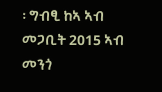፡ ግብፂ ከኣ ኣብ መጋቢት 2015 ኣብ መንጎ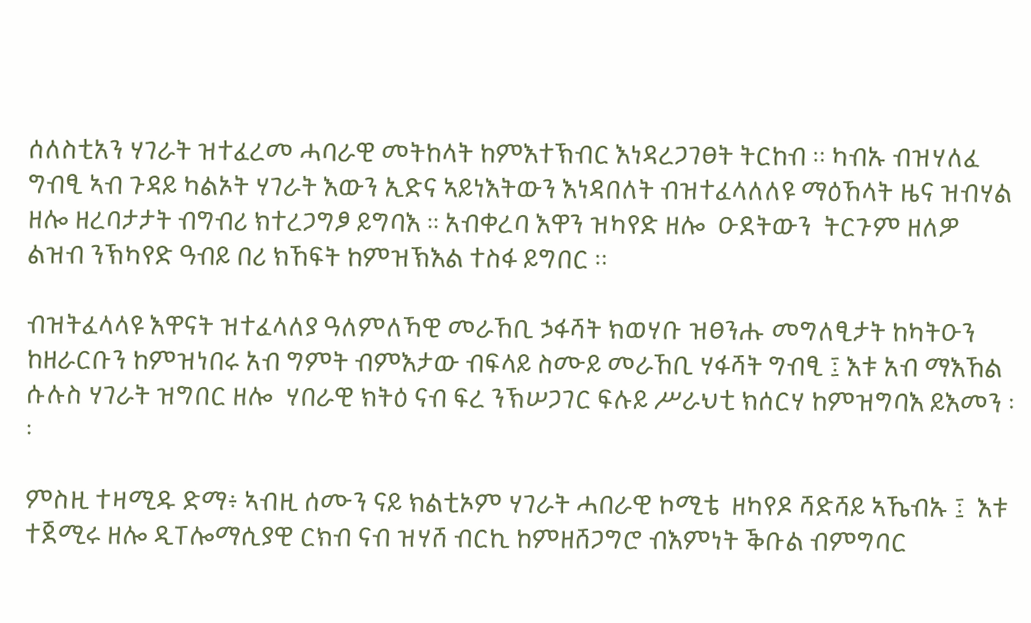ሰለስቲአን ሃገራት ዝተፈረመ ሓባራዊ መትከላት ከምእተኽብር እነዳረጋገፀት ትርከብ ። ካብኡ ብዝሃለፈ ግብፂ ኣብ ጉዳይ ካልኦት ሃገራት እውን ኢድና ኣይነእትውን እነዳበለት ብዝተፈላለለዩ ማዕኸላት ዜና ዝብሃል ዘሎ ዘረባታታት ብግብሪ ክተረጋግፆ ይግባእ ፡፡ አብቀረባ እዋን ዝካየድ ዘሎ  ዑደትውን  ትርጉም ዘለዎ ልዝብ ንኽካየድ ዓብይ በሪ ክኸፍት ከምዝኽእል ተስፋ ይግበር ።

ብዝትፈላላዩ እዋናት ዝተፈላለያ ዓለምለኻዊ መራኸቢ ኃፋሻት ክወሃቡ ዝፀንሑ መግለፂታት ከካትዑን ከዘራርቡን ከምዝነበሩ አብ ግምት ብምእታው ብፍላይ ስሙይ መራኸቢ ሃፋሻት ግብፂ ፤ እቱ አብ ማእኸል ሱሉስ ሃገራት ዝግበር ዘሎ  ሃበራዊ ክትዕ ናብ ፍረ ንኽሠጋገር ፍሉይ ሥራህቲ ክሰርሃ ከምዝግባእ ይእመን ፡፡

ምስዚ ተዛሚዱ ድማ፥ ኣብዚ ሰሙን ናይ ክልቲኦም ሃገራት ሓበራዊ ኮሚቴ  ዘካየዶ ሻድሻይ ኣኼብኡ ፤  እቱ ተጀሚሩ ዘሎ ዲፐሎማሲያዊ ርክብ ናብ ዝሃሸ ብርኪ ከምዘሸጋግሮ ብእምነት ቕቡል ብምግባር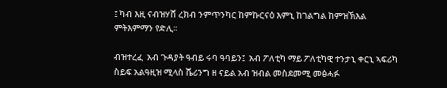፤ ካብ እዚ ናብዝሃሸ ረክብ ንምጥንካር ከምኩርናዕ እምኒ ከገልግል ከምዝኽእል ምትእምማን የድሊ፡፡

ብዝተረፈ  አብ ጉዳያት ዓብይ ሩባ ዓባይን፤  አብ ፖለቲካ ማይ ፖለቲካዊ ተንታኒ ቀርኒ ኣፍሪካ ስይፍ አልዓዚዝ ሚላስ ሼሪንግ ዘ ናይል አብ ዝብል መስደመሚ መፅሓፉ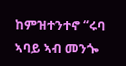ከምዝተንተኖ “ሩባ ኣባይ ኣብ መንጐ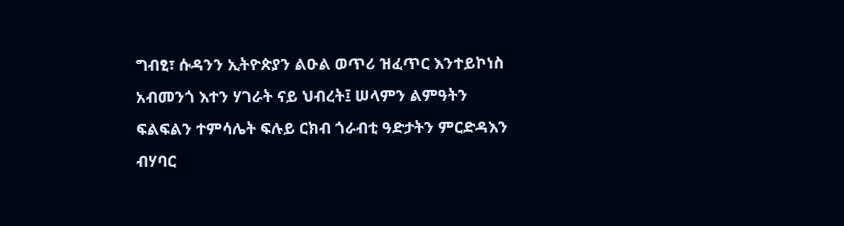ግብፂ፣ ሱዳንን ኢትዮጵያን ልዑል ወጥሪ ዝፈጥር እንተይኮነስ አብመንጎ እተን ሃገራት ናይ ህብረት፤ ሠላምን ልምዓትን  ፍልፍልን ተምሳሌት ፍሉይ ርክብ ጎራብቲ ዓድታትን ምርድዳእን ብሃባር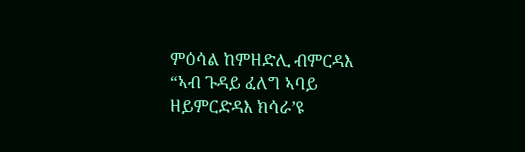ምዕሳል ከምዘድሊ ብምርዳእ “ኣብ ጉዳይ ፈለግ ኣባይ ዘይምርድዳእ ክሳራ’ዩ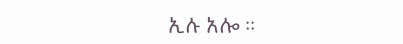ኢሉ አሎ ፡፡